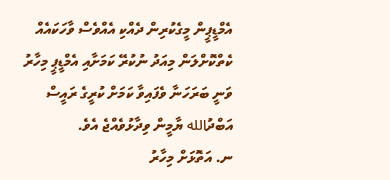އެމްޑީޕީން މީގެކުރިން ދެއްކި އެއްވެސް ވާހަކައެއް ކެތްކޮށްލަން މިއަދު ނުކުރޭ ކަމަށާއި އެމްޑީޕީ މިހާރު ވަނީ ބަރަހަނާ ވެފައިވާ ކަމަށް ކުރީގެ ރައީސް އަބްދުالله ޔާމީން ވިދާޅުވެއްޖެ އެވެ.
ނ. އަތޮޅަށް މިހާރު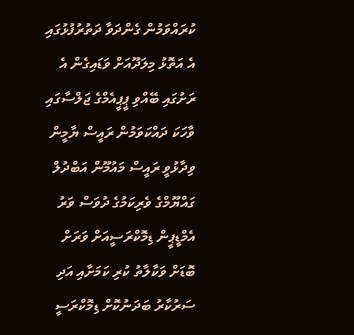ކުރައްވަމުން ގެންދަވާ ދަތުރުފުޅުގައި އެ އަތޮޅު މިލަދޫއަށް ވަޑައިގެން އެ ރަށުގައި ބޭއްވި ޕީޕީއެމްގެ ޖަލްސާގައި ވާހަކަ ދައްކަވަމުން ރައީސް ޔާމީން ވިދާޅުވީ ރައީސް މައުމޫން އަބްދުލް ގައްޔޫމްގެ ވެރިކަމުގެ ދުވަސް ވަރު އެމްޑީޕީން ޑިމޮކްރަސީއަށް ވަރަށް ބޮޑަށް ވަކާލާތު ކުރި ކަމަށާއި އަދި ސަރުކާރު ބަދަނުކޮށް ޑިމޮކްރަސީ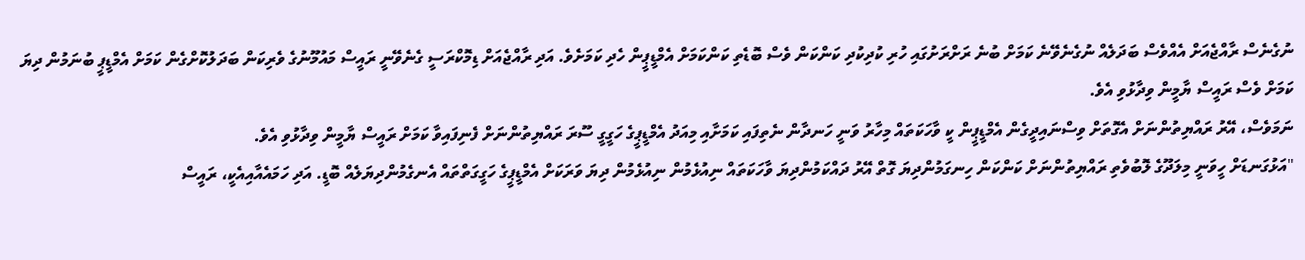ނުގެނެސް ރާއްޖެއަށް އެއްވެސް ބަދަލެއް ނުގެނެވޭނެ ކަމަށް ބުނެ ރަށްރަށުގައި ހުރި ކުދިކުދި ކަންކަން ވެސް ބޮޑެތި ކަންކަމަށް އެމްޑީޕީން ހެދި ކަމަށެވެ. އަދި ރާއްޖެއަށް ޑިމޮކްރަސީ ގެނެވޭނީ ރައީސް މައުމޫނުގެ ވެރިކަން ބަދަލުކޮށްގެން ކަމަށް އެމްޑީޕީ ބުނަމުން ދިޔަ ކަމަށް ވެސް ރައީސް ޔާމީން ވިދާޅުވި އެވެ.
ނަމަވެސް، އޭރު ރައްޔިތުންނަށް އެގޮތަށް ވިސްނައިދީގެން އެމްޑީޕީން ކީ ވާހަކަތައް މިހާރު ވަނީ ހަނދާން ނެތިފައި ކަމަށާއި މިއަދު އެމްޑީޕީގެ ހަގީގީ ސޫރަ ރައްޔިތުންނަށް ފެނިފައިވާ ކަމަށް ރައީސް ޔާމީން ވިދާޅުވި އެވެ.
"އަޅުގަނޑަށް ހީވަނީ މިލަދޫގެ ލޮބުވެތި ރައްޔިތުންނަށް ކަންކަން ހިނގަމުންދިޔަ ގޮތް އޭރު ދައްކަމުންދިޔަ ވާހަކަތައް ނިއުޅެމުން ނިއުޅެމުން ދިޔަ ވަރަކަށް އެމްޑީޕީގެ ހަގީގަތްތައް އެނގެމުންދިޔަލެއް ބޮޑީ. އަދި ހަމައެއާއިއެކީ، ރައީސް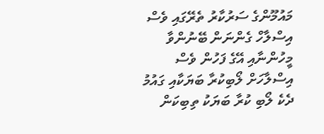މައުމޫންގެ ސަރުކާރު ތެރޭގައި ވެސް އިސްލާހް ގެންނަން ބޭނުންވާ މީހުންނާއި އޭގެ ފަހުން ވެސް އިސްލާހަށް ލޯބިކުރާ ބަޔަކާއި ގައުމު ދެކެ ލޯބި ކުރާ ބަޔަކު ތިބިކަން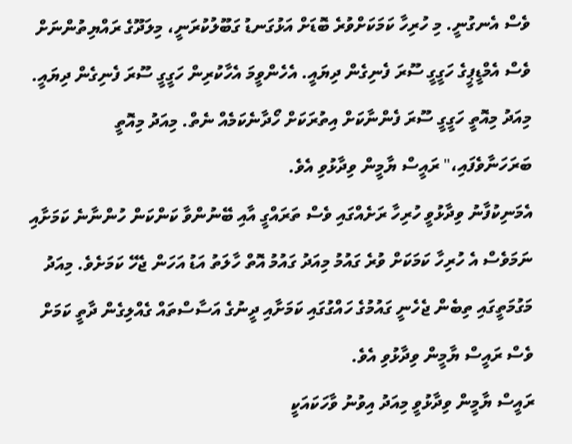ވެސް އެނގުނީ. މި ހުރިހާ ކަމަކަށްވުރެ ބޮޑަށް އަޅުގަނޑު ގަބޫލުކުރަނީ، މިލަދޫގެ ރައްޔިތުންނަށް ވެސް އެމްޑީޕީގެ ހަގީގީ ސޫރަ ފެނިގެން ދިޔައީ. އެހެންވީމަ އެހާކުރިން ހަގީގީ ސޫރަ ފެނިގެން ދިޔައީ. މިއަދު މިއޮތީ ހަގީގީ ސޫރަ ފެންނާކަށް އިތުރަކަށް ހޯދާނެކަމެއް ނެތް. މިއަދު މިއޮތީ ބަރަހަނާވެފައި،" ރައީސް ޔާމީން ވިދާޅުވި އެވެ.
އެމަނިކުފާނު ވިދާޅުވީ ހުރިހާ ރަށެއްގައި ވެސް ތަރައްގީ އާއި ބޭނުންވާ ކަންކަން ހުންނާނެ ކަމަށާއި ނަމަވެސް އެ ހުރިހާ ކަމަކަށް ވުރެ ގައުމު މިއަދު ގައުމު އޮތް ހާލަތު އަޑު އަހަން ޖެހޭ ކަމަށެވެ. މިއަދު މަގުމަތީގައި ތިބެން ޖެހެނީ ގައުމުގެ ހައްގުގައި ކަމަށާއި ދީނުގެ އަސާސްތައް ގެއްލިގެން ދާތީ ކަމަށް ވެސް ރައީސް ޔާމީން ވިދާޅުވި އެވެ.
ރައީސް ޔާމީން ވިދާޅުވީ މިއަދު އިވުނު ވާހަކައަކީ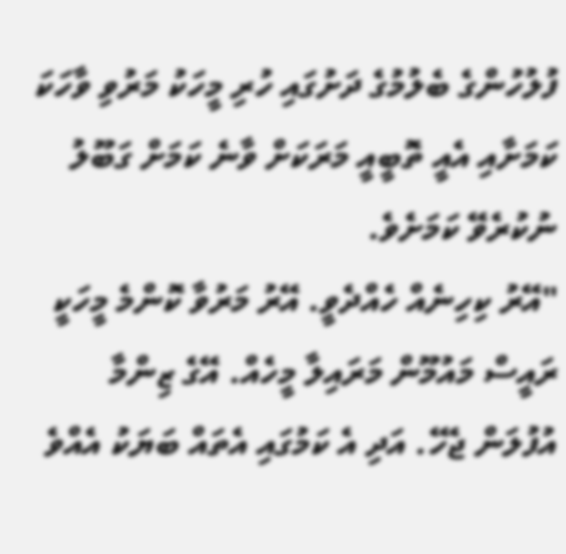ފުލުހުންގެ ބެލުމުގެ ދަށުގައި ހުރި މީހަކު މަރުވި ވާހަކަ ކަމަށާއި އެއީ ތޮބީއީ މަރަކަށް ވާނެ ކަމަށް ގަބޫލު ނުކުރެވޭ ކަމަށެވެ.
"އޭރު ކިހިނެއް ހެއްދެވީ. އޭރު މަރުވާ ކޮންމެ މީހަކީ ރައީސް މައުމޫން މަރައިލާ މީހެއް. އޭގެ ޒިންމާ އުފުލަން ޖެހޭ. އަދި އެ ކަމުގައި އެތައް ބަޔަކު އެއްވެ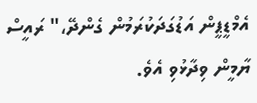އެމްޑީޕީން އަޑުގަދަކުރަމުން ގެންދޭ،" ރައީސް ޔާމީން ވިދާޅުވި އެވެ.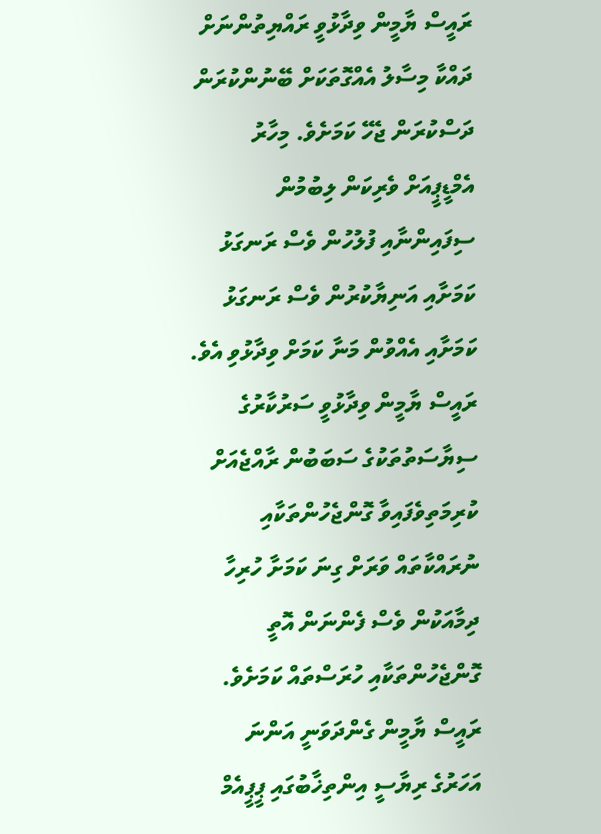ރައީސް ޔާމީން ވިދާޅުވީ ރައްޔިތުންނަށް ދައްކާ މިސާލު އެއްގޮތަކަށް ބޭނުންކުރަން ދަސްކުރަން ޖެހޭ ކަމަށެވެ. މިހާރު އެމްޑީޕީއަށް ވެރިކަން ލިބުމުން ސިފައިންނާއި ފުލުހުން ވެސް ރަނގަޅު ކަމަށާއި އަނިޔާކުރުން ވެސް ރަނގަޅު ކަމަށާއި އެއްވުން މަނާ ކަމަށް ވިދާޅުވި އެވެ.
ރައީސް ޔާމީން ވިދާޅުވީ ސަރުކާރުގެ ސިޔާސަތުތަކުގެ ސަބަބުން ރާއްޖެއަށް ކުރިމަތިވެފައިވާ ގޮންޖެހުންތަކާއި ނުރައްކާތައް ވަރަށް ގިނަ ކަމަށާ ހުރިހާ ދިމާއަކުން ވެސް ފެންނަން އޮތީ ގޮންޖެހުންތަކާއި ހުރަސްތައް ކަމަށެވެ.
ރައީސް ޔާމީން ގެންދަވަނީ އަންނަ އަހަރުގެ ރިޔާސީ އިންތިޚާބުގައި ޕީޕީއެމް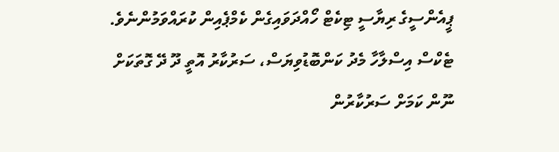ޕީއެންސީގެ ރިޔާސީ ޓިކެޓް ހޯއްދަވައިގެން ކެމްޕެއިން ކުރައްވަމުންނެވެ.
ޓެކްސް އިސްލާހާ މެދު ކަންބޮޑުވިޔަސް، ސަރުކާރު އޮތީ ދޫ ދޭ ގޮތަކަށް ނޫން ކަމަށް ސަރުކާރުން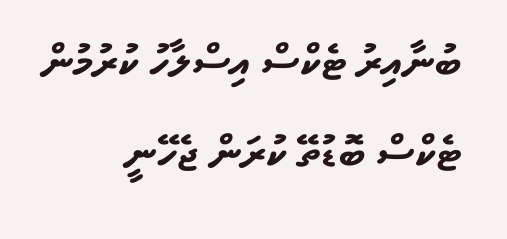ބުނާއިރު ޓެކްސް އިސްލާހު ކުރުމުން ޓެކްސް ބޮޑުތޭ ކުރަން ޖެހޭނީ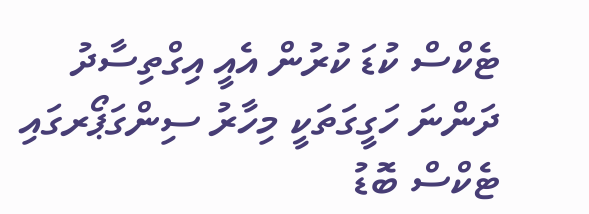ޓެކްސް ކުޑަ ކުރުން އެއީ އިގްތިސާދު ދަންނަ ހަގީގަތަކީ މިހާރު ސިންގަޕޯރގައި ޓެކްސް ބޮޑު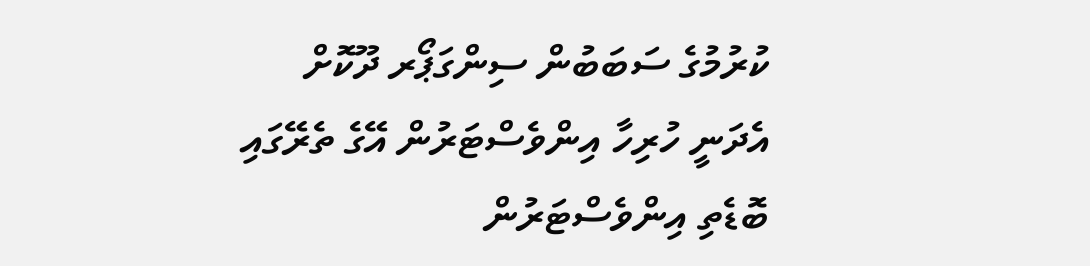ކުރުމުގެ ސަބަބުން ސިންގަޕޯރ ދޫކޮށް އެދަނީ ހުރިހާ އިންވެސްޓަރުން އޭގެ ތެރޭގައި ބޮޑެތި އިންވެސްޓަރުން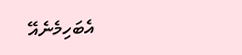އެބަހިމެނެއޭ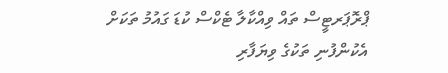ޕްރޮޕަރޓީސް ތައް ވިއްކާލާ ޓެކްސް ކުޑަ ގައުމު ތަކަށް އެކުންފުނި ތަކުގެ ވިޔަފާރި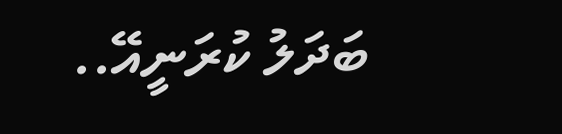ބަދަލު ކުރަނީއޭ..